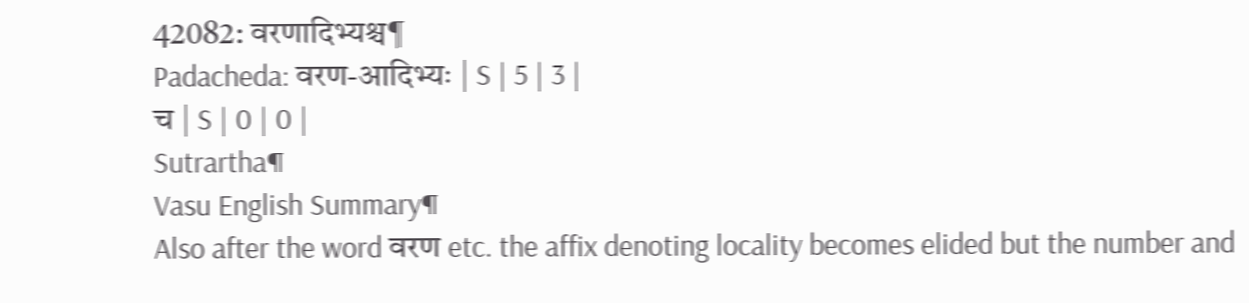42082: वरणादिभ्यश्च¶
Padacheda: वरण-आदिभ्यः | S | 5 | 3 |
च | S | 0 | 0 |
Sutrartha¶
Vasu English Summary¶
Also after the word वरण etc. the affix denoting locality becomes elided but the number and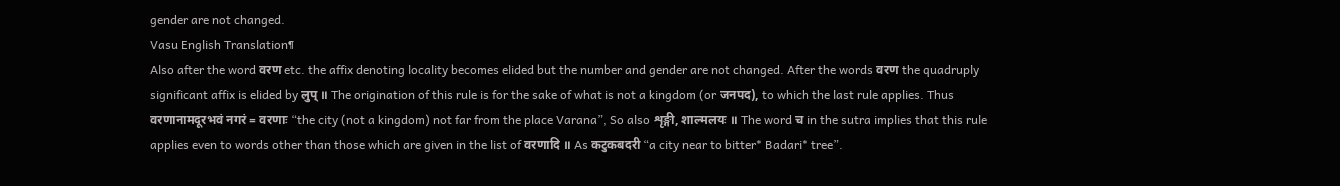gender are not changed.
Vasu English Translation¶
Also after the word वरण etc. the affix denoting locality becomes elided but the number and gender are not changed. After the words वरण the quadruply significant affix is elided by लुप् ॥ The origination of this rule is for the sake of what is not a kingdom (or जनपद), to which the last rule applies. Thus वरणानामदूरभवं नगरं = वरणाः “the city (not a kingdom) not far from the place Varana”, So also शृङ्गी, शाल्मलयः ॥ The word च in the sutra implies that this rule applies even to words other than those which are given in the list of वरणादि ॥ As कटुकबदरी “a city near to bitter* Badari* tree”.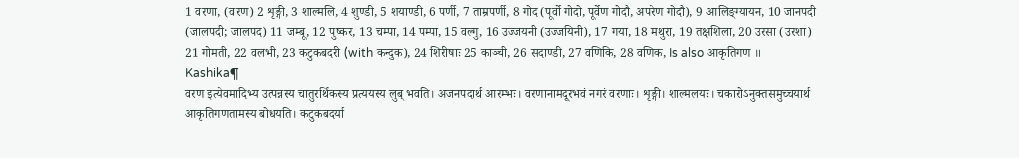1 वरणा, (वरण) 2 शृङ्गी, 3 शाल्मलि, 4 शुण्डी, 5 शयाण्डी, 6 पर्णी, 7 ताम्रपर्णी, 8 गोद (पूर्वो गोदो, पूर्वेण गोदौ, अपरेण गोदौ), 9 आलिङ्ग्यायन, 10 जानपदी (जालपदी; जालपद) 11 जम्बू, 12 पुष्कर, 13 चम्पा, 14 पम्पा, 15 वल्गु, 16 उज्जयनी (उज्जयिनी), 17 गया, 18 मथुरा, 19 तक्षशिला, 20 उरसा (उरशा) 21 गोमती, 22 वलभी, 23 कटुकबदरी (with कन्दुक), 24 शिरीषाः 25 काञ्ची, 26 सदाण्डी, 27 वणिकि, 28 वणिक, Is also आकृतिगण ॥
Kashika¶
वरण इत्येवमादिभ्य उत्पन्नस्य चातुरर्थिकस्य प्रत्ययस्य लुब् भवति। अजनपदार्थ आरम्भः। वरणानामदूरभवं नगरं वरणाः। शृङ्गी। शाल्मलयः। चकारोऽनुक्तसमुच्चयार्थ आकृतिगणतामस्य बोधयति। कटुकबदर्या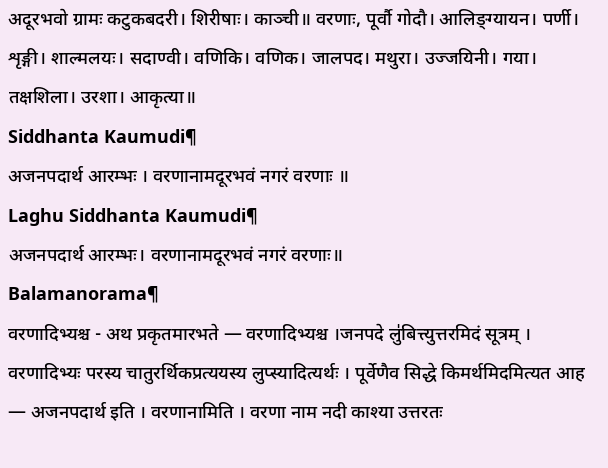अदूरभवो ग्रामः कटुकबदरी। शिरीषाः। काञ्ची॥ वरणाः, पूर्वौ गोदौ। आलिङ्ग्यायन। पर्णी। शृङ्गी। शाल्मलयः। सदाण्वी। वणिकि। वणिक। जालपद। मथुरा। उज्जयिनी। गया। तक्षशिला। उरशा। आकृत्या॥
Siddhanta Kaumudi¶
अजनपदार्थ आरम्भः । वरणानामदूरभवं नगरं वरणाः ॥
Laghu Siddhanta Kaumudi¶
अजनपदार्थ आरम्भः। वरणानामदूरभवं नगरं वरणाः॥
Balamanorama¶
वरणादिभ्यश्च - अथ प्रकृतमारभते — वरणादिभ्यश्च ।जनपदे लु॑बित्त्युत्तरमिदं सूत्रम् । वरणादिभ्यः परस्य चातुरर्थिकप्रत्ययस्य लुप्स्यादित्यर्थः । पूर्वेणैव सिद्धे किमर्थमिदमित्यत आह — अजनपदार्थ इति । वरणानामिति । वरणा नाम नदी काश्या उत्तरतः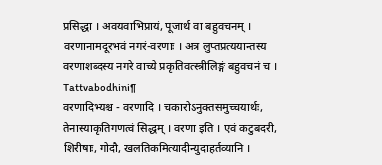प्रसिद्धा । अवयवाभिप्रायं, पूजार्थ वा बहुवचनम् । वरणानामदूरभवं नगरं-वरणाः । अत्र लुप्तप्रत्ययान्तस्य वरणाशब्दस्य नगरे वाच्ये प्रकृतिवत्स्त्रीलिङ्गं बहुवचनं च ।
Tattvabodhini¶
वरणादिभ्यश्च - वरणादि । चकारोऽनुक्तसमुच्चयार्थः, तेनास्याकृतिगणत्वं सिद्धम् । वरणा इति । एवं कटुबदरी, शिरीषाः, गोदौ, खलतिकमित्यादीन्युदाहर्तव्यानि ।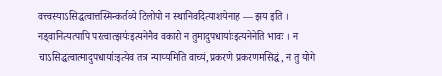वत्त्वस्याऽसिद्धत्वात्तस्मिन्कर्तव्ये टिलोपो न स्थानिवदित्याशयेनाह — झय इति । नड्वानित्यत्पापि परत्वात्झयः॑इत्यनेनैव वकारो न तुमादुपधायाः॑इत्यनेनेति भावः । न चाऽसिद्धत्वात्मादुपधायाः॑इत्येव तत्र न्याय्यमिति वाच्यं,प्रकरणे प्रकरणमसिद्धं, न तु योगे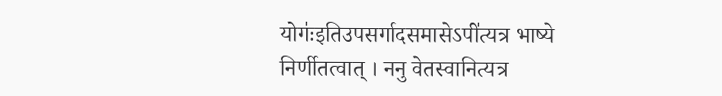योगः॑इतिउपसर्गादसमासेऽपी॑त्यत्र भाष्ये निर्णीतत्वात् । ननु वेतस्वानित्यत्र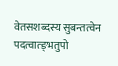वेतसशब्दस्य सुबन्तत्वेन पदत्वात्ङ्भतुपो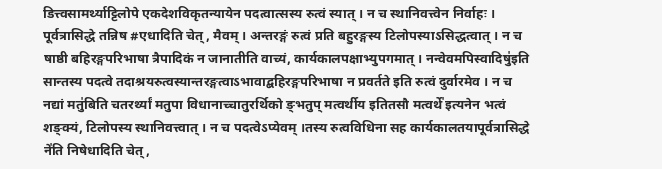डित्त्वसामर्थ्याट्टिलोपे एकदेशविकृतन्यायेन पदत्वात्सस्य रुत्वं स्यात् । न च स्थानिवत्त्वेन निर्वाहः । पूर्वत्रासिद्धे तन्निष #एधादिति चेत्, मैवम् । अन्तरङ्गं रुत्वं प्रति बहुरङ्गस्य टिलोपस्याऽसिद्धत्वात् । न च षाष्ठी बहिरङ्गपरिभाषा त्रैपादिकं न जानातीति वाच्यं, कार्यकालपक्षाभ्युपगमात् । नन्वेवमपिस्वादिषु॑इति सान्तस्य पदत्वे तदाश्रयरुत्वस्यान्तरङ्गत्वाऽभावाद्बहिरङ्गपरिभाषा न प्रवर्तते इति रुत्वं दुर्वारमेव । न च नद्यां मतु॑बिति चतरर्थ्यां मतुपा विधानाच्चातुरर्थिको ङ्भतुप् मत्वर्थीय इतितसौ मत्वर्थे॑ इत्यनेन भत्वं शङ्क्यं, टिलोपस्य स्थानिवत्त्वात् । न च पदत्वेऽप्येवम् ।तस्य रुत्वविधिना सह कार्यकालतयापूर्वत्रासिद्धे ने॑ति निषेधादिति चेत्,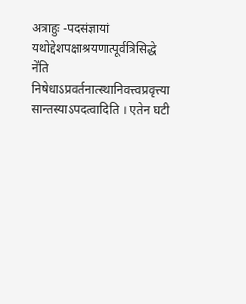अत्राहुः -पदसंज्ञायां यथोद्देशपक्षाश्रयणात्पूर्वत्रिसिद्धे ने॑ति निषेधाऽप्रवर्तनात्स्थानिवत्त्वप्रवृत्त्या सान्तस्याऽपदत्वादिति । एतेन घटी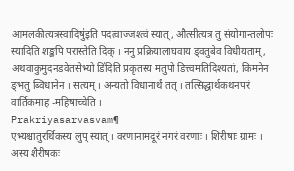आमलकीत्यत्रस्वादिषु॑इति पदत्वाज्जश्त्वं स्यात्, औत्सीत्यत्र तु संयोगान्तलोपः स्यादिति शङ्कपि परास्तेति दिक् । ननु प्रक्रियालाघवाय ड्वतुबेव विधीयताम्, अथवाकुमुदनडवेतसेभ्यो डि॑दिति प्रकृतस्य मतुपो डित्त्वमतिदिश्यतां, किमनेन ङ्भतु ब्विधानेन । सत्यम् । अन्यतो विधानार्थं तत् । तत्सिद्धार्थकथनपरं वार्तिकमाह -महिषाच्चेति ।
Prakriyasarvasvam¶
एभ्यश्चातुरर्थिकस्य लुप् स्यात् । वरणानामदूरं नगरं वरणाः । शिरीषाः ग्रामः । अस्य शैरीषकः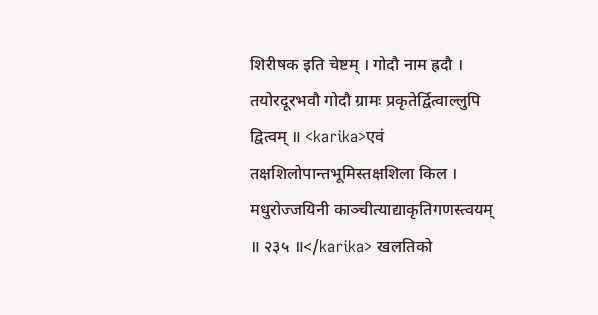शिरीषक इति चेष्टम् । गोदौ नाम ह्रदौ । तयोरदूरभवौ गोदौ ग्रामः प्रकृतेर्द्वित्वाल्लुपि द्वित्वम् ॥ <karika>एवं तक्षशिलोपान्तभूमिस्तक्षशिला किल । मधुरोज्जयिनी काञ्चीत्याद्याकृतिगणस्त्वयम् ॥ २३५ ॥</karika> खलतिको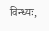विन्ध्यः,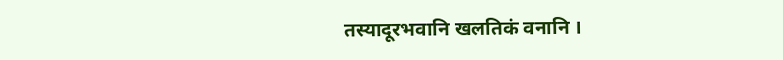तस्यादूरभवानि खलतिकं वनानि ।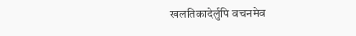खलतिकादेर्लुपि वचनमेव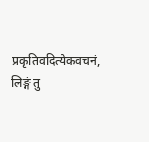प्रकृतिवदित्येकवचनं, लिङ्गं तु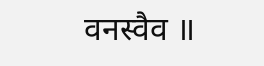वनस्वैव ॥